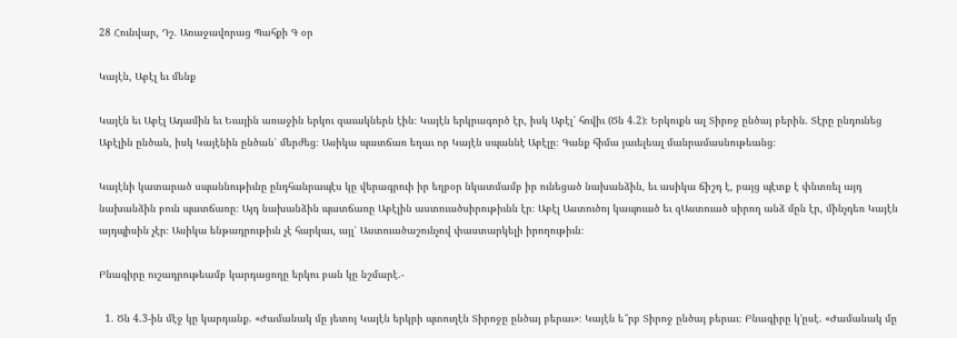28 Հունվար, Դշ. Առաջավորաց Պահքի Գ օր

Կայէն, Աբէլ եւ մենք

Կայէն եւ Աբէլ Ադամին եւ Եւային առաջին երկու զաւակներն էին։ Կայէն երկրագործ էր, իսկ Աբէլ՝ հովիւ (Ծն 4.2)։ Երկուքն ալ Տիրոջ ընծայ բերին. Տէրը ընդունեց Աբէլին ընծան, իսկ Կայէնին ընծան՝ մերժեց։ Ասիկա պատճառ եղաւ որ Կայէն սպաննէ Աբէլը։ Գանք հիմա յաւելեալ մանրամասնութեանց։

Կայէնի կատարած սպաննութիւնը ընդհանրապէս կը վերագրուի իր եղբօր նկատմամբ իր ունեցած նախանձին, եւ ասիկա ճիշդ է, բայց պէտք է փնտռել այդ նախանձին բուն պատճառը։ Այդ նախանձին պատճառը Աբէլին աստուածսիրութիւնն էր։ Աբէլ Աստուծոյ կապուած եւ զԱստուած սիրող անձ մըն էր, մինչդեռ Կայէն այդպիսին չէր։ Ասիկա ենթադրութիւն չէ հարկաւ, այլ՝ Աստուածաշունչով փաստարկելի իրողութիւն։

Բնագիրը ուշադրութեամբ կարդացողը երկու բան կը նշմարէ.-

  1. Ծն 4.3-ին մէջ կը կարդանք. «Ժամանակ մը յետոյ Կայէն երկրի պտուղէն Տիրոջը ընծայ բերաւ»։ Կայէն ե՞րբ Տիրոջ ընծայ բերաւ։ Բնագիրը կ՚ըսէ. «Ժամանակ մը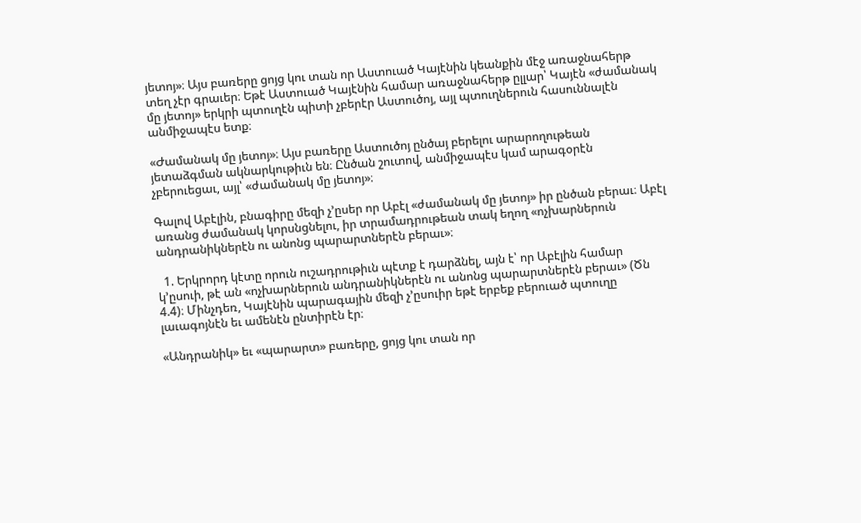յետոյ»։ Այս բառերը ցոյց կու տան որ Աստուած Կայէնին կեանքին մէջ առաջնահերթ տեղ չէր գրաւեր։ Եթէ Աստուած Կայէնին համար առաջնահերթ ըլլար՝ Կայէն «ժամանակ մը յետոյ» երկրի պտուղէն պիտի չբերէր Աստուծոյ, այլ պտուղներուն հասուննալէն անմիջապէս ետք։

«Ժամանակ մը յետոյ»։ Այս բառերը Աստուծոյ ընծայ բերելու արարողութեան յետաձգման ակնարկութիւն են։ Ընծան շուտով, անմիջապէս կամ արագօրէն չբերուեցաւ, այլ՝ «ժամանակ մը յետոյ»։

Գալով Աբէլին, բնագիրը մեզի չ՚ըսեր որ Աբէլ «ժամանակ մը յետոյ» իր ընծան բերաւ։ Աբէլ առանց ժամանակ կորսնցնելու, իր տրամադրութեան տակ եղող «ոչխարներուն անդրանիկներէն ու անոնց պարարտներէն բերաւ»։

  1. Երկրորդ կէտը որուն ուշադրութիւն պէտք է դարձնել, այն է՝ որ Աբէլին համար կ՚ըսուի, թէ ան «ոչխարներուն անդրանիկներէն ու անոնց պարարտներէն բերաւ» (Ծն 4.4)։ Մինչդեռ, Կայէնին պարագային մեզի չ՚ըսուիր եթէ երբեք բերուած պտուղը լաւագոյնէն եւ ամենէն ընտիրէն էր։

«Անդրանիկ» եւ «պարարտ» բառերը, ցոյց կու տան որ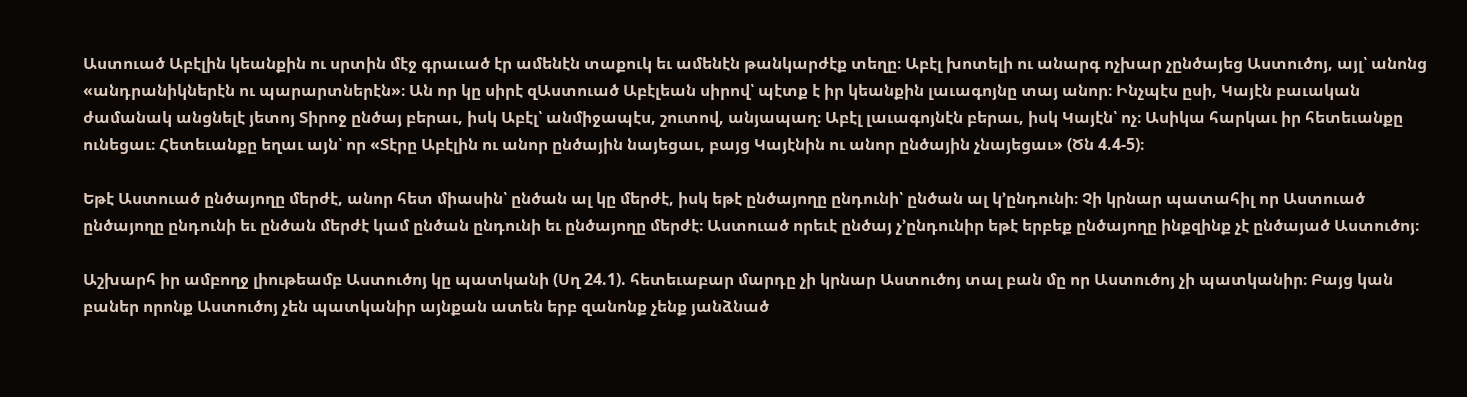Աստուած Աբէլին կեանքին ու սրտին մէջ գրաւած էր ամենէն տաքուկ եւ ամենէն թանկարժէք տեղը։ Աբէլ խոտելի ու անարգ ոչխար չընծայեց Աստուծոյ, այլ՝ անոնց «անդրանիկներէն ու պարարտներէն»։ Ան որ կը սիրէ զԱստուած Աբէլեան սիրով՝ պէտք է իր կեանքին լաւագոյնը տայ անոր։ Ինչպէս ըսի, Կայէն բաւական ժամանակ անցնելէ յետոյ Տիրոջ ընծայ բերաւ, իսկ Աբէլ՝ անմիջապէս, շուտով, անյապաղ։ Աբէլ լաւագոյնէն բերաւ, իսկ Կայէն՝ ոչ։ Ասիկա հարկաւ իր հետեւանքը ունեցաւ։ Հետեւանքը եղաւ այն՝ որ «Տէրը Աբէլին ու անոր ընծային նայեցաւ, բայց Կայէնին ու անոր ընծային չնայեցաւ» (Ծն 4.4-5)։

Եթէ Աստուած ընծայողը մերժէ, անոր հետ միասին՝ ընծան ալ կը մերժէ, իսկ եթէ ընծայողը ընդունի՝ ընծան ալ կ՚ընդունի։ Չի կրնար պատահիլ որ Աստուած ընծայողը ընդունի եւ ընծան մերժէ կամ ընծան ընդունի եւ ընծայողը մերժէ։ Աստուած որեւէ ընծայ չ՚ընդունիր եթէ երբեք ընծայողը ինքզինք չէ ընծայած Աստուծոյ։

Աշխարհ իր ամբողջ լիութեամբ Աստուծոյ կը պատկանի (Սղ 24.1). հետեւաբար մարդը չի կրնար Աստուծոյ տալ բան մը որ Աստուծոյ չի պատկանիր։ Բայց կան բաներ որոնք Աստուծոյ չեն պատկանիր այնքան ատեն երբ զանոնք չենք յանձնած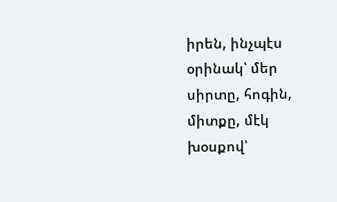իրեն, ինչպէս օրինակ՝ մեր սիրտը, հոգին, միտքը, մէկ խօսքով՝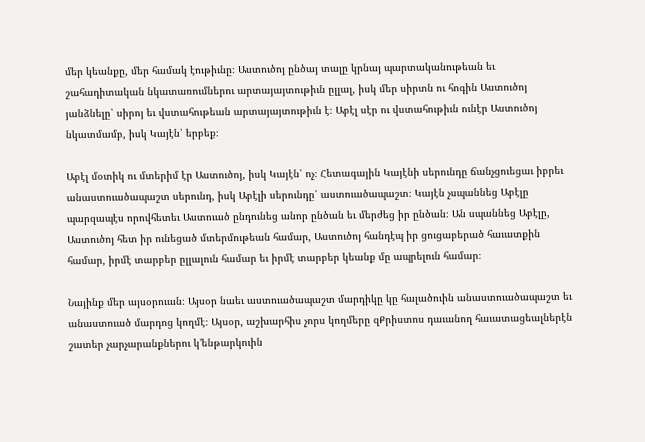մեր կեանքը, մեր համակ էութիւնը։ Աստուծոյ ընծայ տալը կրնայ պարտականութեան եւ շահադիտական նկատառումներու արտայայտութիւն ըլլալ, իսկ մեր սիրտն ու հոգին Աստուծոյ յանձնելը՝ սիրոյ եւ վստահութեան արտայայտութիւն է։ Աբէլ սէր ու վստահութիւն ունէր Աստուծոյ նկատմամբ, իսկ Կայէն՝ երբեք։

Աբէլ մօտիկ ու մտերիմ էր Աստուծոյ, իսկ Կայէն՝ ոչ։ Հետագային Կայէնի սերունդը ճանչցուեցաւ իբրեւ անաստուածապաշտ սերունդ, իսկ Աբէլի սերունդը՝ աստուածապաշտ։ Կայէն չսպաննեց Աբէլը պարզապէս որովհետեւ Աստուած ընդունեց անոր ընծան եւ մերժեց իր ընծան։ Ան սպաննեց Աբէլը, Աստուծոյ հետ իր ունեցած մտերմութեան համար, Աստուծոյ հանդէպ իր ցուցաբերած հաւատքին համար, իրմէ տարբեր ըլլալուն համար եւ իրմէ տարբեր կեանք մը ապրելուն համար։

Նայինք մեր այսօրուան։ Այսօր նաեւ աստուածապաշտ մարդիկը կը հալածուին անաստուածապաշտ եւ անաստուած մարդոց կողմէ։ Այսօր, աշխարհիս չորս կողմերը զՔրիստոս դաւանող հաւատացեալներէն շատեր չարչարանքներու կ՚ենթարկուին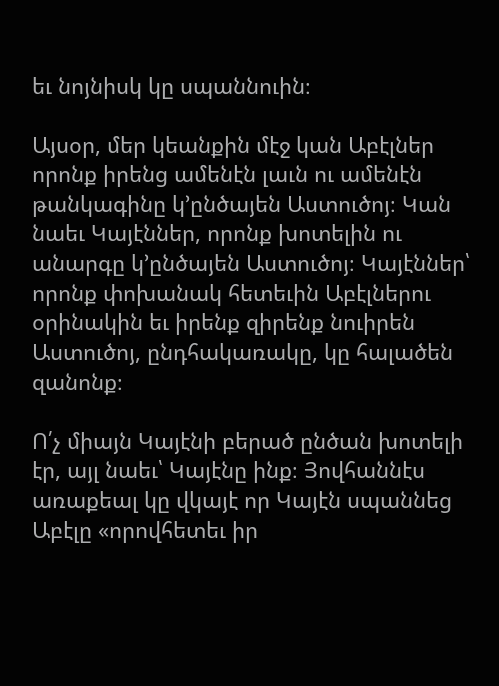եւ նոյնիսկ կը սպաննուին։

Այսօր, մեր կեանքին մէջ կան Աբէլներ որոնք իրենց ամենէն լաւն ու ամենէն թանկագինը կ՚ընծայեն Աստուծոյ։ Կան նաեւ Կայէններ, որոնք խոտելին ու անարգը կ՚ընծայեն Աստուծոյ։ Կայէններ՝ որոնք փոխանակ հետեւին Աբէլներու օրինակին եւ իրենք զիրենք նուիրեն Աստուծոյ, ընդհակառակը, կը հալածեն զանոնք։

Ո՛չ միայն Կայէնի բերած ընծան խոտելի էր, այլ նաեւ՝ Կայէնը ինք։ Յովհաննէս առաքեալ կը վկայէ որ Կայէն սպաննեց Աբէլը «որովհետեւ իր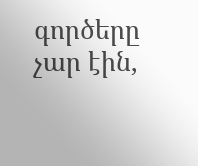գործերը չար էին,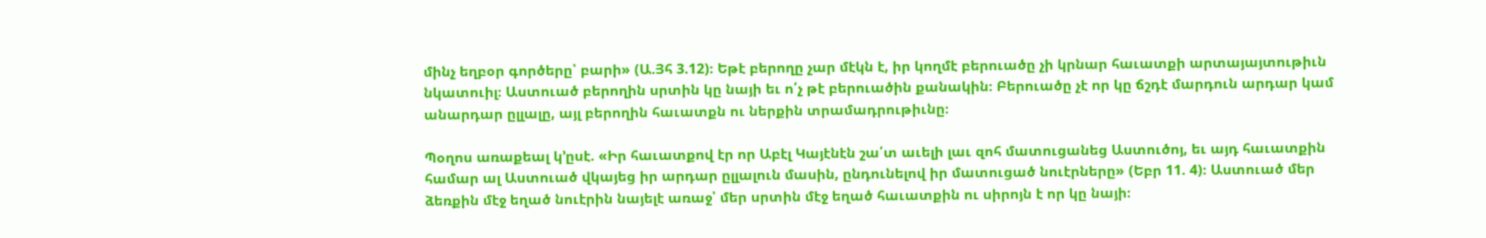մինչ եղբօր գործերը՝ բարի» (Ա.Յհ 3.12)։ Եթէ բերողը չար մէկն է, իր կողմէ բերուածը չի կրնար հաւատքի արտայայտութիւն նկատուիլ։ Աստուած բերողին սրտին կը նայի եւ ո՛չ թէ բերուածին քանակին։ Բերուածը չէ որ կը ճշդէ մարդուն արդար կամ անարդար ըլլալը, այլ բերողին հաւատքն ու ներքին տրամադրութիւնը։

Պօղոս առաքեալ կ՚ըսէ. «Իր հաւատքով էր որ Աբէլ Կայէնէն շա՛տ աւելի լաւ զոհ մատուցանեց Աստուծոյ, եւ այդ հաւատքին համար ալ Աստուած վկայեց իր արդար ըլլալուն մասին, ընդունելով իր մատուցած նուէրները» (Եբր 11. 4)։ Աստուած մեր ձեռքին մէջ եղած նուէրին նայելէ առաջ՝ մեր սրտին մէջ եղած հաւատքին ու սիրոյն է որ կը նայի։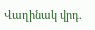Վաղինակ վրդ.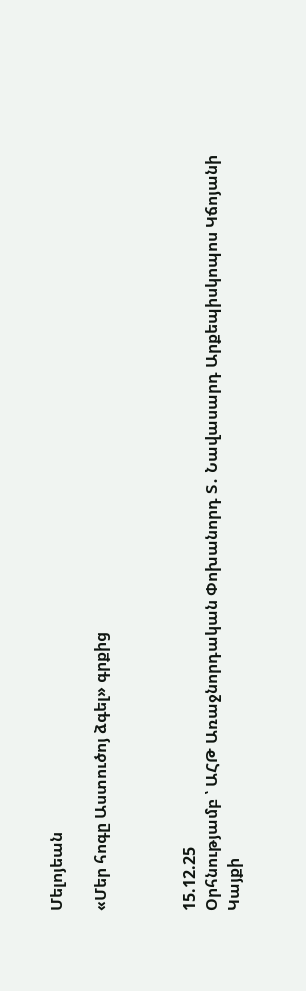Մելոյեան

«Մեր հոգը Աստուծոյ ձգել» գրքից



15.12.25
Օրհնությամբ ՝ ԱՀԹ Առաջնորդական Փոխանորդ Տ․ Նավասարդ Արքեպիսկոպոս Կճոյանի
Կայքի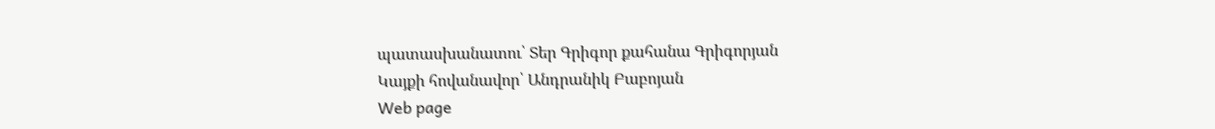պատասխանատու՝ Տեր Գրիգոր քահանա Գրիգորյան
Կայքի հովանավոր՝ Անդրանիկ Բաբոյան
Web page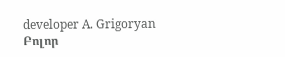developer A. Grigoryan
Բոլոր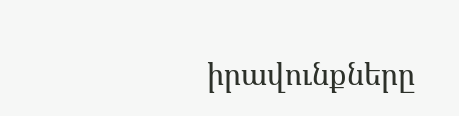իրավունքները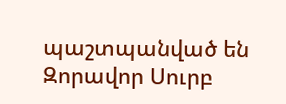պաշտպանված են Զորավոր Սուրբ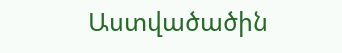Աստվածածին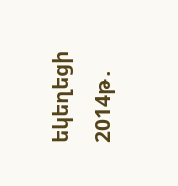եկեղեցի 2014թ․